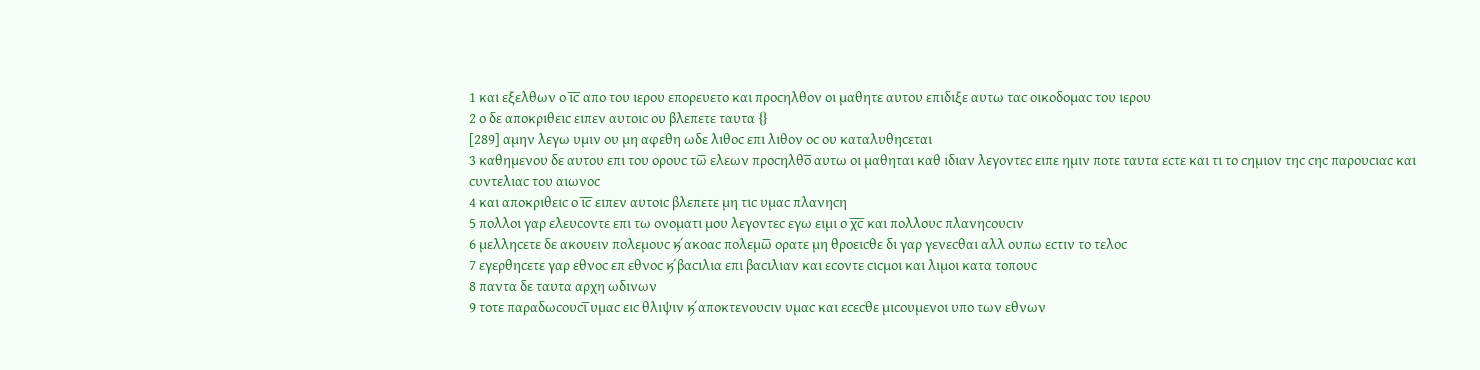1 και εξελθων ο ι̅ϲ̅ απο του ιερου επορευετο και προϲηλθον οι μαθητε αυτου επιδιξε αυτω ταϲ οικοδομαϲ του ιερου
2 ο δε αποκριθειϲ ειπεν αυτοιϲ ου βλεπετε ταυτα {}
[289] αμην λεγω υμιν ου μη αφεθη ωδε λιθοϲ επι λιθον οϲ ου καταλυθηϲεται
3 καθημενου δε αυτου επι του ορουϲ τω̅ ελεων προϲηλθο̅ αυτω οι μαθηται καθ ιδιαν λεγοντεϲ ειπε ημιν ποτε ταυτα εϲτε και τι το ϲημιον τηϲ ϲηϲ παρουϲιαϲ και ϲυντελιαϲ του αιωνοϲ
4 και αποκριθειϲ ο ι̅ϲ̅ ειπεν αυτοιϲ βλεπετε μη τιϲ υμαϲ πλανηϲη
5 πολλοι γαρ ελευϲοντε επι τω ονοματι μου λεγοντεϲ εγω ειμι ο χ̅ϲ̅ και πολλουϲ πλανηϲουϲιν
6 μελληϲετε δε ακουειν πολεμουϲ ϗ ακοαϲ πολεμω̅ ορατε μη θροειϲθε δι γαρ γενεϲθαι αλλ ουπω εϲτιν το τελοϲ
7 εγερθηϲετε γαρ εθνοϲ επ εθνοϲ ϗ βαϲιλια επι βαϲιλιαν και εϲοντε ϲιϲμοι και λιμοι κατα τοπουϲ
8 παντα δε ταυτα αρχη ωδινων
9 τοτε παραδωϲουϲι̅ υμαϲ ειϲ θλιψιν ϗ αποκτενουϲιν υμαϲ και εϲεϲθε μιϲουμενοι υπο των εθνων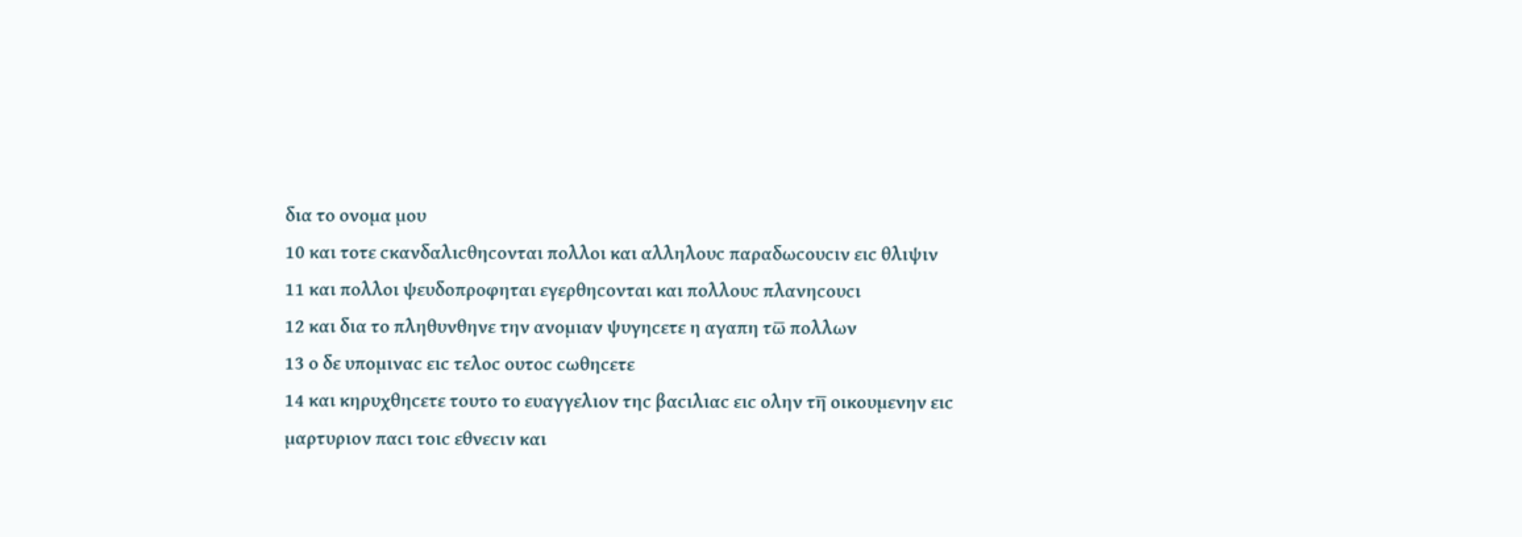δια το ονομα μου
10 και τοτε ϲκανδαλιϲθηϲονται πολλοι και αλληλουϲ παραδωϲουϲιν ειϲ θλιψιν
11 και πολλοι ψευδοπροφηται εγερθηϲονται και πολλουϲ πλανηϲουϲι
12 και δια το πληθυνθηνε την ανομιαν ψυγηϲετε η αγαπη τω̅ πολλων
13 ο δε υπομιναϲ ειϲ τελοϲ ουτοϲ ϲωθηϲετε
14 και κηρυχθηϲετε τουτο το ευαγγελιον τηϲ βαϲιλιαϲ ειϲ ολην τη̅ οικουμενην ειϲ μαρτυριον παϲι τοιϲ εθνεϲιν και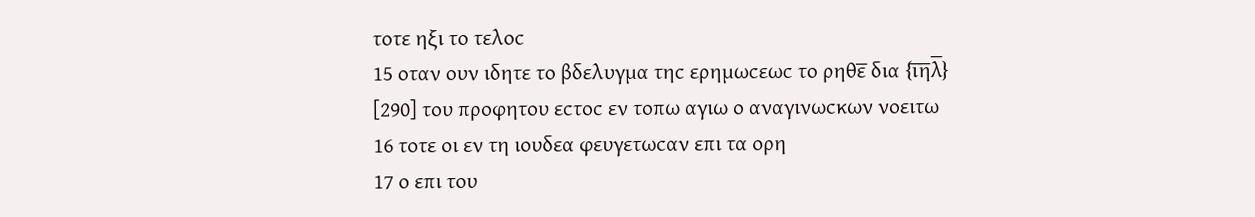τοτε ηξι το τελοϲ
15 οταν ουν ιδητε το βδελυγμα τηϲ ερημωϲεωϲ το ρηθε̅ δια {ι̅η̅λ̅}
[290] του προφητου εϲτοϲ εν τοπω αγιω ο αναγινωϲκων νοειτω
16 τοτε οι εν τη ιουδεα φευγετωϲαν επι τα ορη
17 ο επι του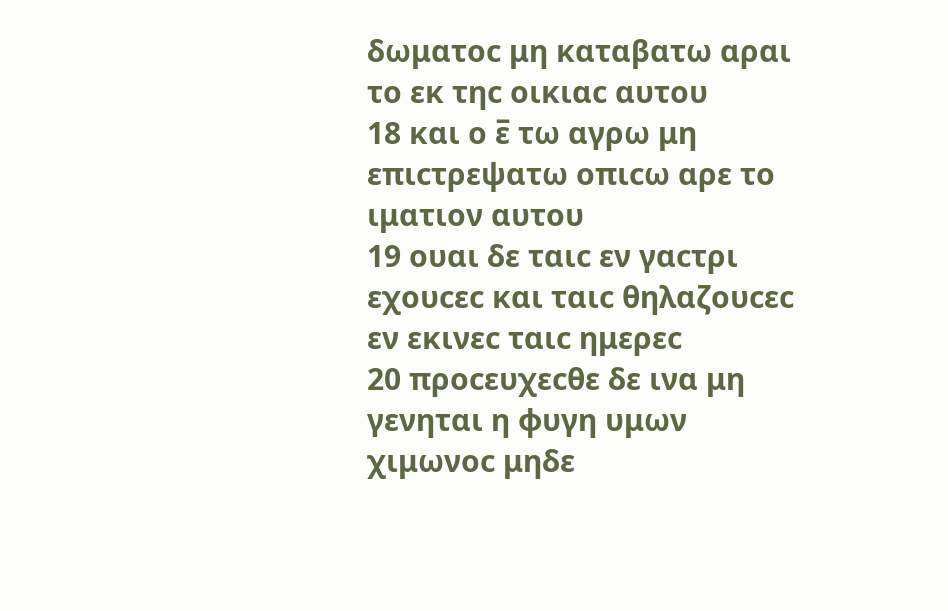δωματοϲ μη καταβατω αραι το εκ τηϲ οικιαϲ αυτου
18 και ο ε̅ τω αγρω μη επιϲτρεψατω οπιϲω αρε το ιματιον αυτου
19 ουαι δε ταιϲ εν γαϲτρι εχουϲεϲ και ταιϲ θηλαζουϲεϲ εν εκινεϲ ταιϲ ημερεϲ
20 προϲευχεϲθε δε ινα μη γενηται η φυγη υμων χιμωνοϲ μηδε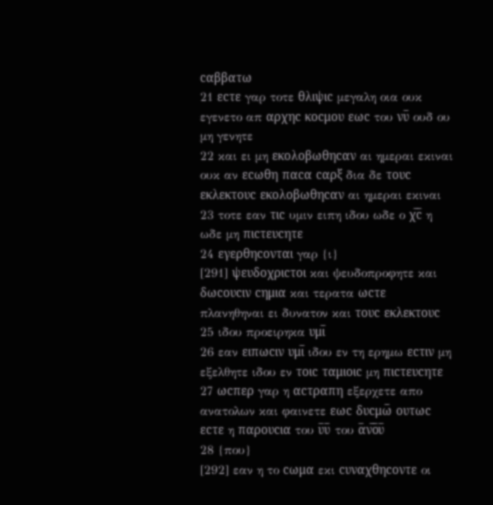ϲαββατω
21 εϲτε γαρ τοτε θλιψιϲ μεγαλη οια ουκ εγενετο απ αρχηϲ κοϲμου εωϲ του νυ̅ ουδ ου μη γενητε
22 και ει μη εκολοβωθηϲαν αι ημεραι εκιναι ουκ αν εϲωθη παϲα ϲαρξ δια δε τουϲ εκλεκτουϲ εκολοβωθηϲαν αι ημεραι εκιναι
23 τοτε εαν τιϲ υμιν ειπη ιδου ωδε ο χ̅ϲ̅ η ωδε μη πιϲτευϲητε
24 εγερθηϲονται γαρ {ι}
[291] ψευδοχριϲτοι και ψευδοπροφητε και δωϲουϲιν ϲημια και τερατα ωϲτε πλανηθηναι ει δυνατον και τουϲ εκλεκτουϲ
25 ιδου προειρηκα υμι̅
26 εαν ειπωϲιν υμι̅ ιδου εν τη ερημω εϲτιν μη εξελθητε ιδου εν τοιϲ ταμιοιϲ μη πιϲτευϲητε
27 ωϲπερ γαρ η αϲτραπη εξερχετε απο ανατολων και φαινετε εωϲ δυϲμω̅ ουτωϲ εϲτε η παρουϲια του υ̅υ̅ του α̅ν̅ο̅υ̅
28 {που}
[292] εαν η το ϲωμα εκι ϲυναχθηϲοντε οι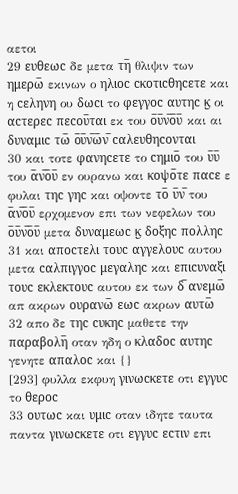αετοι
29 ευθεωϲ δε μετα τη̅ θλιψιν των ημερω̅ εκινων ο ηλιοϲ ϲκοτιϲθηϲετε και η ϲεληνη ου δωϲι το φεγγοϲ αυτηϲ ϗ οι αϲτερεϲ πεϲου̅ται εκ του ο̅υ̅ν̅ο̅υ̅ και αι δυναμιϲ τω̅ ο̅υ̅ν̅ω̅ν̅ ϲαλευθηϲονται
30 και τοτε φανηϲετε το ϲημιο̅ του υ̅υ̅ του α̅ν̅ο̅υ̅ εν ουρανω και κοψο̅τε παϲε ε φυλαι τηϲ γηϲ και οψοντε το̅ υ̅ν̅ του α̅ν̅ο̅υ̅ ερχομενον επι των νεφελων του ο̅υ̅ν̅ο̅υ̅ μετα δυναμεωϲ ϗ δοξηϲ πολληϲ
31 και αποϲτελι τουϲ αγγελουϲ αυτου μετα ϲαλπιγγοϲ μεγαληϲ και επιϲυναξι τουϲ εκλεκτουϲ αυτου εκ των δ̅ ανεμω̅ απ ακρων ουρανω̅ εωϲ ακρων αυτω̅
32 απο δε τηϲ ϲυκηϲ μαθετε την παραβολη̅ οταν ηδη ο κλαδοϲ αυτηϲ γενητε απαλοϲ και {}
[293] φυλλα εκφυη γινωϲκετε οτι εγγυϲ το θεροϲ
33 ουτωϲ και υμιϲ οταν ιδητε ταυτα παντα γινωϲκετε οτι εγγυϲ εϲτιν επι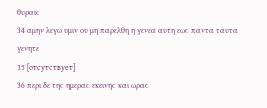θυραιϲ
34 αμην λεγω υμιν ου μη παρελθη η γενεα αυτη εωϲ παντα ταυτα γενητε
35 [отсутствует]
36 περι δε τηϲ ημεραϲ εκεινηϲ και ωραϲ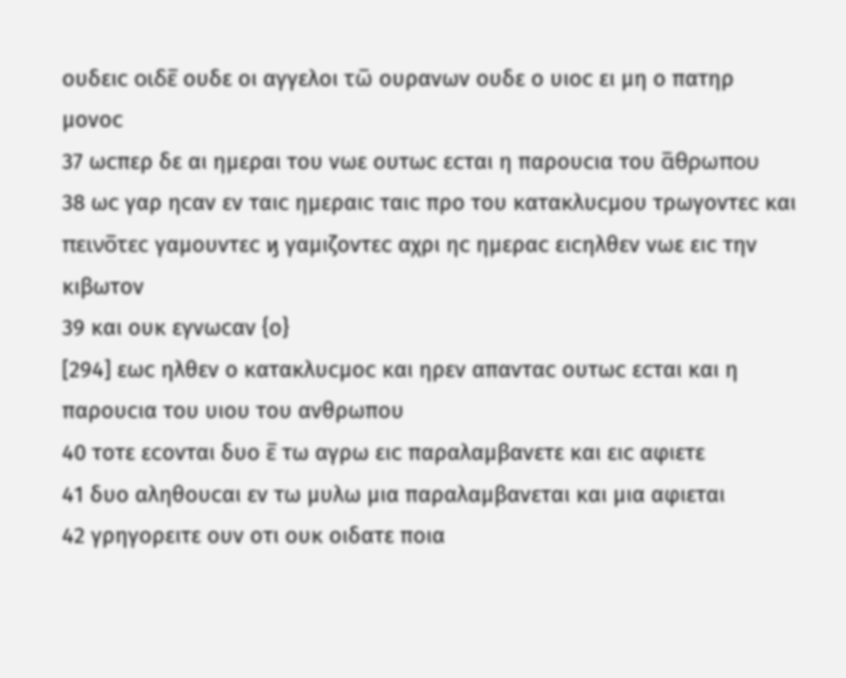ουδειϲ οιδε̅ ουδε οι αγγελοι τω̅ ουρανων ουδε ο υιοϲ ει μη ο πατηρ μονοϲ
37 ωϲπερ δε αι ημεραι του νωε ουτωϲ εϲται η παρουϲια του α̅θρωπου
38 ωϲ γαρ ηϲαν εν ταιϲ ημεραιϲ ταιϲ προ του κατακλυϲμου τρωγοντεϲ και πεινο̅τεϲ γαμουντεϲ ϗ γαμιζοντεϲ αχρι ηϲ ημεραϲ ειϲηλθεν νωε ειϲ την κιβωτον
39 και ουκ εγνωϲαν {ο}
[294] εωϲ ηλθεν ο κατακλυϲμοϲ και ηρεν απανταϲ ουτωϲ εϲται και η παρουϲια του υιου του ανθρωπου
40 τοτε εϲονται δυο ε̅ τω αγρω ειϲ παραλαμβανετε και ειϲ αφιετε
41 δυο αληθουϲαι εν τω μυλω μια παραλαμβανεται και μια αφιεται
42 γρηγορειτε ουν οτι ουκ οιδατε ποια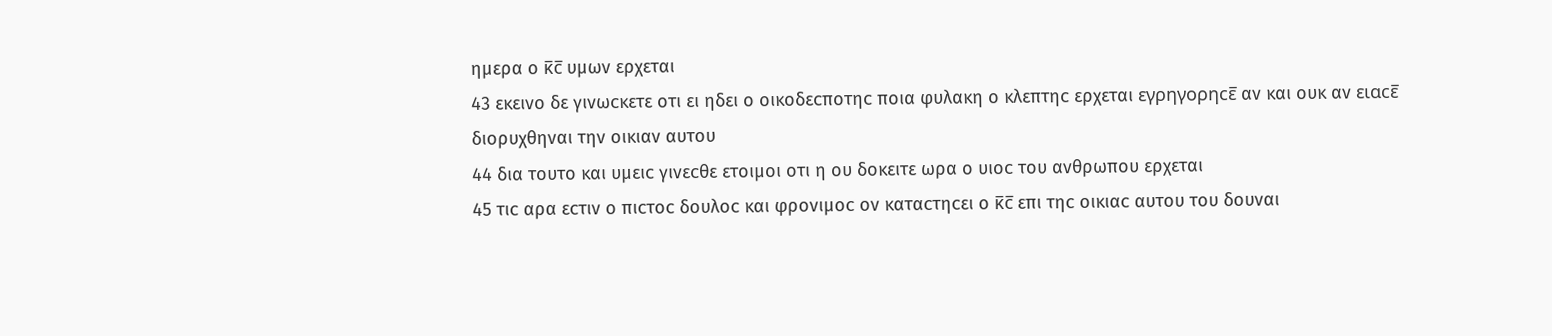ημερα ο κ̅ϲ̅ υμων ερχεται
43 εκεινο δε γινωϲκετε οτι ει ηδει ο οικοδεϲποτηϲ ποια φυλακη ο κλεπτηϲ ερχεται εγρηγορηϲε̅ αν και ουκ αν ειαϲε̅ διορυχθηναι την οικιαν αυτου
44 δια τουτο και υμειϲ γινεϲθε ετοιμοι οτι η ου δοκειτε ωρα ο υιοϲ του ανθρωπου ερχεται
45 τιϲ αρα εϲτιν ο πιϲτοϲ δουλοϲ και φρονιμοϲ ον καταϲτηϲει ο κ̅ϲ̅ επι τηϲ οικιαϲ αυτου του δουναι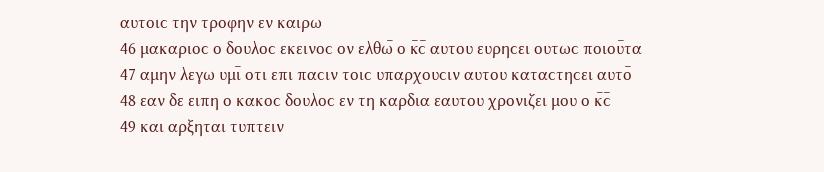αυτοιϲ την τροφην εν καιρω
46 μακαριοϲ ο δουλοϲ εκεινοϲ ον ελθω̅ ο κ̅ϲ̅ αυτου ευρηϲει ουτωϲ ποιου̅τα
47 αμην λεγω υμι̅ οτι επι παϲιν τοιϲ υπαρχουϲιν αυτου καταϲτηϲει αυτο̅
48 εαν δε ειπη ο κακοϲ δουλοϲ εν τη καρδια εαυτου χρονιζει μου ο κ̅ϲ̅
49 και αρξηται τυπτειν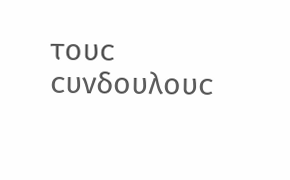τουϲ ϲυνδουλουϲ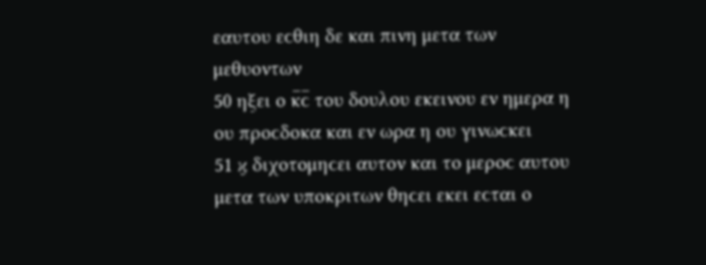εαυτου εϲθιη δε και πινη μετα των μεθυοντων
50 ηξει ο κ̅ϲ̅ του δουλου εκεινου εν ημερα η ου προϲδοκα και εν ωρα η ου γινωϲκει
51 ϗ διχοτομηϲει αυτον και το μεροϲ αυτου μετα των υποκριτων θηϲει εκει εϲται ο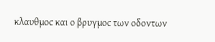κλαυθμοϲ και ο βρυγμοϲ των οδοντων